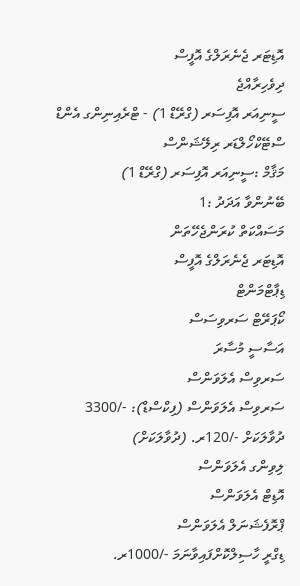އޮޑިޓަރ ޖެނެރަލްގެ އޮފީސް
ދިވެހިރާއްޖެ
ސީނިއަރ އޮފިސަރ (ގްރޭޑް 1) - ޓްރެއިނިންގ އެންޑް ސްޓޭކްހޯލްޑަރ ރިލޭޝަންސް
މަޤާމް :ސީނިއަރ އޮފިސަރ (ގްރޭޑް 1)
ބޭނުންވާ އަދަދު :1
މަސައްކަތް ކުރަންޖެހޭތަން
އޮޑިޓަރ ޖެނެރަލްގެ އޮފީސް
ޑިޕާޓްމަންޓް
ކޯޕަރޭޓް ސަރވިސަސް
އަސާސީ މުސާރަ
ސަރވިސް އެލަވަންސް
ސަރވިސް އެލަވަންސް (ފިކްސްޑް): -/3300
ދުވާލަކަށް -/120ރ. (ދުވާލަކަށް)
ލިވިންގ އެލަވަންސް
އޮޑިޓް އެލަވަންސް
ޕްރޮފެޝަނަލް އެލަވަންސް
ޑިގްރީ ހާސިލްކޮށްފައިވާނަމަ -/1000ރ.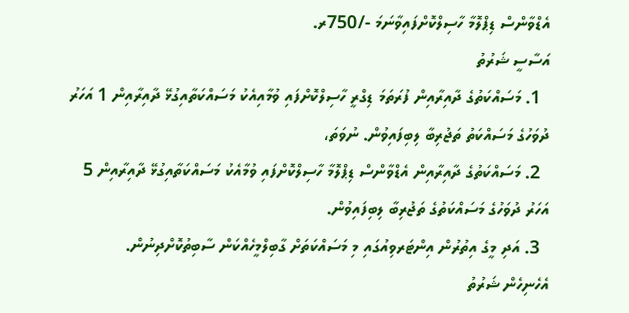އެޑްވާންސް ޑިޕްލޮމާ ހާސިލްކޮށްފައިވާނަމަ -/750ރ.
އަސާސީ ޝަރުތު
  1. މަސައްކަތުގެ ދާއިރާއިން ފުރަތަމަ ޑިގްރީ ހާސިލްކޮށްފައި ވުމާއިއެކު މަސައްކަތާއިގުޅޭ ދާއިރާއިން 1 އަހަރު ދުވަހުގެ މަސައްކަތު ތަޖުރިބާ ލިބިފައިވުން. ނުވަތަ،
  2. މަސައްކަތުގެ ދާއިރާއިން އެޑްވާންސް ޑިޕްލޮމާ ހާސިލްކޮށްފައި ވުމާއެކު މަސައްކަތާއިގުޅޭ ދާއިރާއިން 5 އަހަރު ދުވަހުގެ މަސައްކަތުގެ ތަޖުރިބާ ލިބިފައިވުން.
  3. އަދި މީގެ އިތުރުން އިންޓަރވިއުގައި މި މަސައްކަތަށް ގާބިލްމީހެއްކަން ސާބިތުކޮށްދިނުން.
އެހެނިހެން ޝަރުތު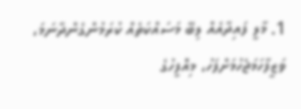1. މާލީ ފައިދާއެއް ލިބޭ މަސައްކަތެއް ކުރަމުންގެންދާނަމަ، ވަޒީފާހަމަޖެހުމަށްފަހު، މިއޮފީހުގެ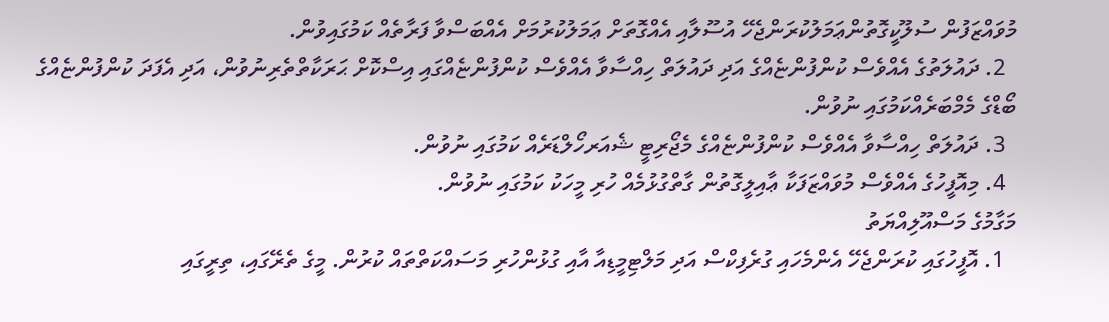މުވައްޒަފުން ސުލޫކީގޮތުންޢަމަލުކުރަންޖެހޭ އުސޫލާއި އެއްގޮތަށް ޢަމަލުކުރުމަށް އެއްބަސްވާ ފަރާތެއް ކަމުގައިވުން.
  2. ދައުލަތުގެ އެއްވެސް ކުންފުންޏެއްގެ އަދި ދައުލަތް ހިއްސާވާ އެއްވެސް ކުންފުންޏެއްގައި އިސްކޮށް ޙަރަކާތްތެރިނުވުން، އަދި އެފަދަ ކުންފުންޏެއްގެ ބޯޑްގެ މެމްބަރެއްކަމުގައި ނުވުން.
  3. ދައުލަތް ހިއްސާވާ އެއްވެސް ކުންފުންޏެއްގެ މެޖޯރިޓީ ޝެއަރހޯލްޑަރެއް ކަމުގައި ނުވުން.
  4. މިއޮފީހުގެ އެއްވެސް މުވައްޒަފަކާ ޢާއިލީގޮތުން ގާތްގުޅުމެއް ހުރި މީހަކު ކަމުގައި ނުވުން.
މަގާމުގެ މަސްއޫލިއްޔަތު
  1. އޮފީހުގައި ކުރަންޖެހޭ އެންމެހައި ގުރެފިކްސް އަދި މަލްޓިމީޑިއާ އާއި ގުޅުންހުރި މަސައްކަތްތައް ކުރުން. މީގެ ތެރޭގައި، ތިރީގައި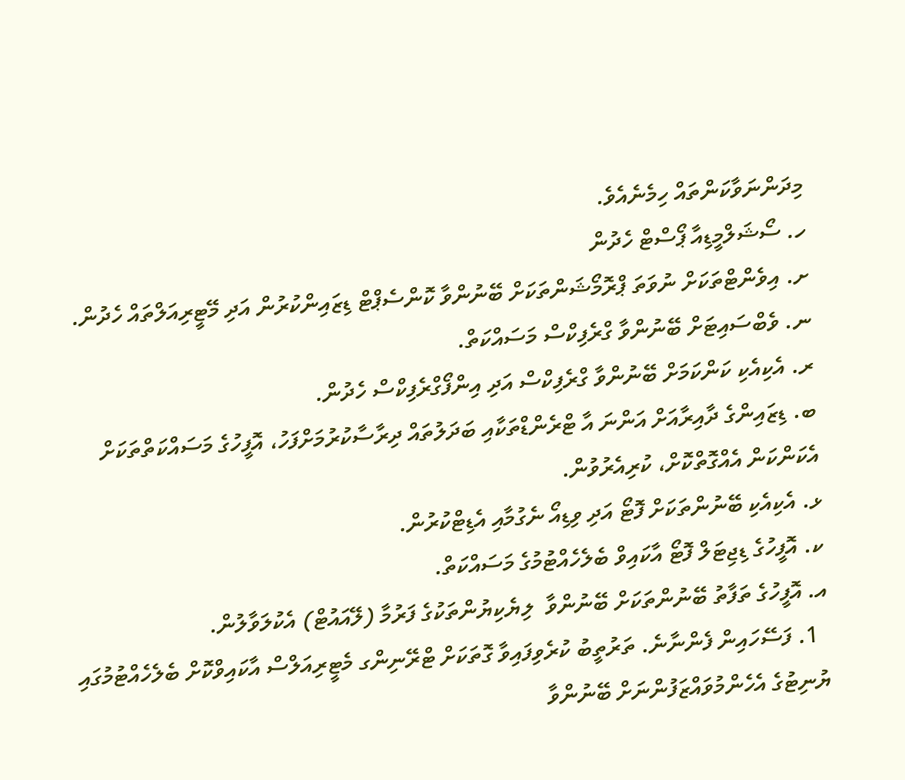މިދަންނަވާކަންތައް ހިމެނެއެވެ.
ހ. ސޯޝަލްމީޑިއާ ޕޯސްޓް ހެދުން
ށ. އިވެންޓްތަކަށް ނުވަތަ ޕްރޮމޯޝަންތަކަށް ބޭނުންވާ ކޮންސެޕްޓް ޑިޒައިންކުރުން އަދި މޭޓީރިއަލްތައް ހެދުން.
ނ. ވެބްސައިޓަށް ބޭނުންވާ ގްރެފިކްސް މަސައްކަތް.
ރ. އެކިއެކި ކަންކަމަށް ބޭނުންވާ ގްރެފިކްސް އަދި އިންފޯގްރެފިކްސް ހެދުން.
ބ. ޑިޒައިންގެ ދާއިރާއަށް އަންނަ އާ ޓްރެންޑްތަކާއި ބަދަލުތައް ދިރާސާކުރުމަށްފަހު، އޮފީހުގެ މަސައްކަތްތަކަށް އެކަންކަން އެއްގޮތްކޮށް، ކުރިއެރުވުން.
ޅ. އެކިއެކި ބޭނުންތަކަށް ފޮޓޯ އަދި ވިޑިއޯ ނެގުމާއި އެޑިޓްކުރުން.
ކ. އޮފީހުގެ ޑިޖިޓަލް ފޮޓޯ އާކައިވް ބެލެހެއްޓުމުގެ މަސައްކަތް.
އ. އޮފީހުގެ ތަފާތު ބޭނުންތަކަށް ބޭނުންވާ  ލިޔެކިޔުންތަކުގެ ފަރުމާ (ލޭއައުޓް) އެކުލަވާލުން.
  1. ފަސޭހައިން ފެންނާނެ. ތަރުތީބު ކުރެވިފައިވާ ގޮތަކަށް ޓްރޭނިންގ މެޓީރިއަލްސް އާކައިވްކޮށް ބެލެހެއްޓުމުގައި ޔުނިޓުގެ އެހެންމުވައްޒަފުންނަށް ބޭނުންވާ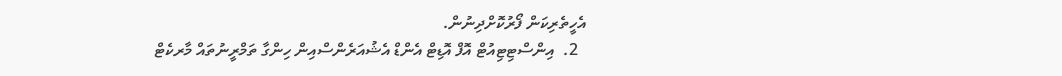އެހީތެރިކަން ފޯރުކޮށްދިނުން.
  2.  އިންސްޓިޓިއުޓް އޮފް އޮޑިޓް އެންޑް އެޝުއަރެންސްއިން ހިންގާ ތަމްރީނުތައް މާރކެޓް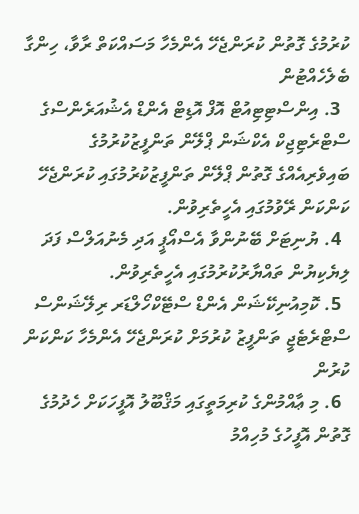ކުރުމުގެ ގޮތުން ކުރަންޖެހޭ އެންމެހާ މަސައްކަތް ރާވާ، ހިންގާ ބެލެހެއްޓުން
  3. އިންސްޓިޓިއުޓް އޮފް އޮޑިޓް އެންޑް އެޝުއަރެންސްގެ ސްޓްރެޓިޖިކް އެކްޝަން ޕްލޭން ތަންފީޒުކުރުމުގެ ބައިވެރިއެއްގެ ގޮތުން ޕްލޭން ތަންފީޒުކުރުމުގައި ކުރަންޖެހޭ ކަންކަން ރޭވުމުގައި އެހީތެރިވުން.
  4. ޔުނިޓަށް ބޭނުންވާ އެސްއޯޕީ އަދި މެނުއަލްސް ފަދަ ލިޔެކިޔުން ތައްޔާރުކުރުމުގައި އެހީތެރިވުން.
  5. ކޮމިއުނިކޭޝަން އެންޑް ސްޓޭކްހޯލްޑަރ ރިލޭޝަންސް ސްޓްރެޓެޖީ ތަންފީޒު ކުރުމަށް ކުރަންޖެހޭ އެންމެހާ ކަންކަން ކުރުން
  6. މި ޢާއްމުންގެ ކުރިމަތީގައި މަޤްބޫލު އޮފީހަކަށް ހެދުމުގެ ގޮތުން އޮފީހުގެ މުހިއްމު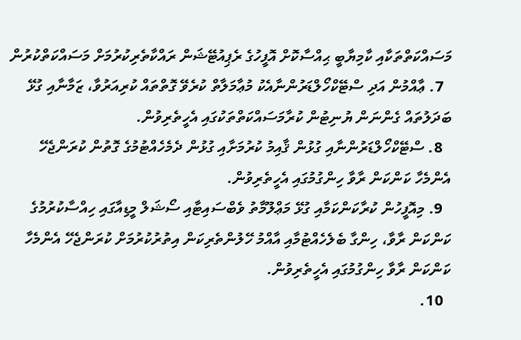މަސައްކަތްތަކާއި ކާމިޔާބީ ޙިއްސާކޮށް އޮފީހުގެ ރެޕިއުޓޭޝަން ރައްކާތެރިކުރުމަށް މަސައްކަތްކުރުން
  7. ޢާއްމުން އަދި ސްޓޭކްހޯލްޑަރުންނާއެކު މުޢާމަލާތް ކުރެވޭ ގޮތްތައް ކުރިއަރުވާ، ޒަމާނާއި ގުޅޭ ބަދަލުތައް ގެންނަން ޔުނިޓުން ކުރާމަސައްކަތްތަކުގައި އެހީތެރިވުން.
  8. ސްޓޭކްހޯލްޑަރުންނާއި ގުޅުން ޤާއިމު ކުރުމަށާއި ގުޅުން ދެމެހެއްޓުމުގެ ގޮތުން ކުރަންޖެހޭ އެންމެހާ ކަންކަން ރާވާ ހިންގުމުގައި އެހީތެރިވުން.
  9. މިއޮފީހުން ކުރާކަންކަމާއި ގުޅޭ މަޢްލޫމާތު ވެބްސައިޓާއި ސޯޝަލް މީޑިއާގައި ހިއްސާކުރުމުގެ ކަންކަން ރާވާ، ހިންގާ ބެލެހެއްޓުމާއި އާއްމު ހޭލުންތެރިކަން އިތުރުކުރުމަށް ކުރަންޖެހޭ އެންމެހާ ކަންކަން ރާވާ ހިންގުމުގައި އެހީތެރިވުން.
  10.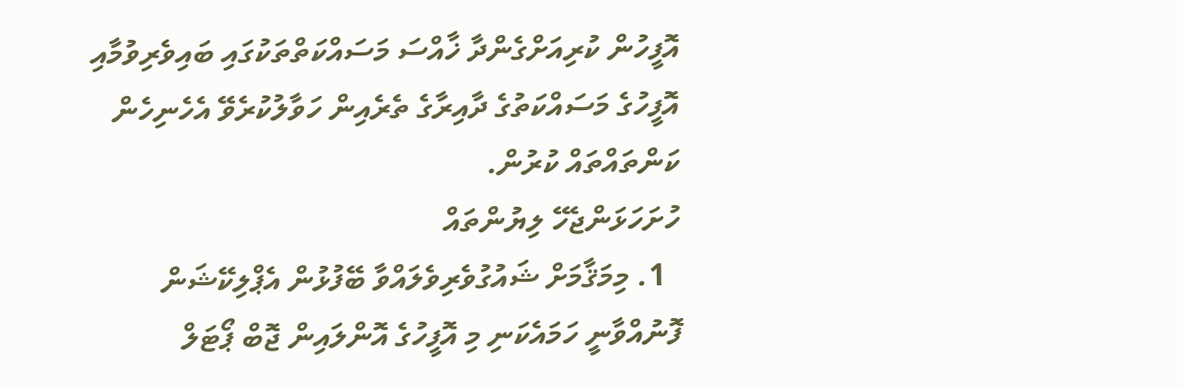އޮފީހުން ކުރިއަށްގެންދާ ޚާއްސަ މަސައްކަތްތަކުގައި ބައިވެރިވުމާއި އޮފީހުގެ މަސައްކަތުގެ ދާއިރާގެ ތެރެއިން ހަވާލުކުރެވޭ އެހެނިހެން ކަންތައްތައް ކުރުން.
ހުށަހަޅަންޖެހޭ ލިޔުންތައް
  1. މިމަޤާމަށް ޝައުގުވެރިވެލައްވާ ބޭފުޅުން އެޕްލިކޭޝަން ފޮނުއްވާނީ ހަމައެކަނި މި އޮފީހުގެ އޮންލައިން ޖޮބް ޕޯޓަލް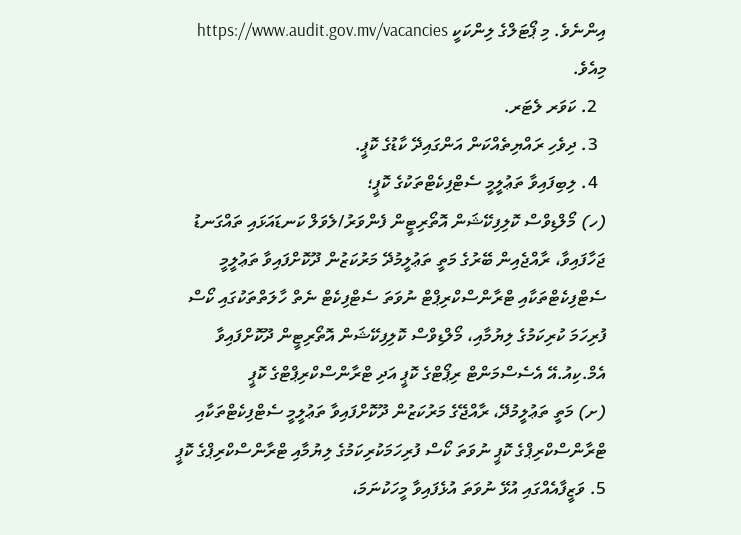އިންނެވެ. މި ޕޯޓަލްގެ ލިންކަކީ https://www.audit.gov.mv/vacancies މިއެވެ.
  2. ކަވަރ ލެޓަރ.
  3. ދިވެހި ރައްޔިތެއްކަން އަންގައިދޭ ކާޑުގެ ކޮޕީ.
  4. ލިބިފައިވާ ތަޢުލީމީ ސެޓްފިކެޓްތަކުގެ ކޮޕީ؛
(ހ) މޯލްޑިވްސް ކޮލިފިކޭޝަން އޮތޯރިޓީން ފެންވަރު/ލެވަލް ކަނޑައަޅައި ތައްގަނޑު ޖަހާފައިވާ، ރާއްޖެއިން ބޭރުގެ މަތީ ތަޢުލީމުދޭ މަރުކަޒުން ދޫކޮށްފައިވާ ތަޢުލީމީ ސެޓްފިކެޓްތަކާއި ޓްރާންސްކްރިޕްޓް ނުވަތަ ސެޓްފިކެޓް ނެތް ހާލަތްތަކުގައި ކޯސް ފުރިހަމަ ކުރިކަމުގެ ލިޔުމާއި، މޯލްޑިވްސް ކޮލިފިކޭޝަން އޮތޯރިޓީން ދޫކޮށްފައިވާ އެމް.ކިއު.އޭ އެސެސްމަންޓް ރިޕޯޓްގެ ކޮޕީ އަދި ޓްރާންސްކްރިޕްޓްގެ ކޮޕީ
(ށ) މަތީ ތަޢުލީމުދޭ، ރާއްޖޭގެ މަރުކަޒުން ދޫކޮށްފައިވާ ތަޢުލީމީ ސެޓްފިކެޓްތަކާއި ޓްރާންސްކްރިޕްގެ ކޮޕީ ނުވަތަ ކޯސް ފުރިހަމަކުރިކަމުގެ ލިޔުމާއި ޓްރާންސްކްރިޕްގެ ކޮޕީ
5. ވަޒީފާއެއްގައި އުޅޭ ނުވަތަ އުޅެފައިވާ މީހަކުނަމަ،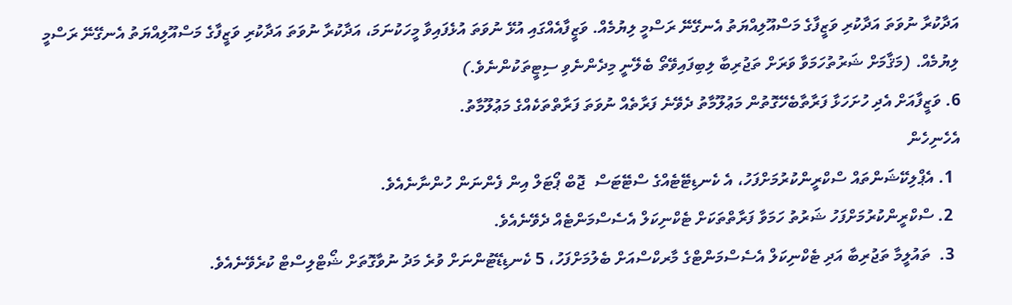އަދާކުރާ ނުވަތަ އަދާކުރި ވަޒީފާގެ މަސްއޫލިއްޔަތު އެނގޭނޭ ރަސްމީ ލިޔުމެއް. ވަޒީފާއެއްގައި އުޅޭ ނުވަތަ އުޅެފައިވާ މީހަކުނަމަ، އަދާކުރާ ނުވަތަ އަދާކުރި ވަޒީފާގެ މަސްއޫލިއްޔަތު އެނގޭނޭ ރަސްމީ ލިޔުމެއް. (މަޤާމަށް ޝަރުތުހަމަވާ ވަރަށް ތަޖުރިބާ ލިބިފައިވޭތޯ ބެލޭނީ މިދެންނެވި ސިޓީތަކުންނެވެ.)
6. ވަޒީފާއަށް އެދި ހުށަހަޅާ ފަރާތާބެހޭގޮތުން މަޢުލޫމާތު ދެވޭނެ ފަރާތެއް ނުވަތަ ފަރާތްތަކެއްގެ މަޢުލޫމާތު.
އެހެނިހެން
  1. އެޕްލިކޭޝަންތައް ސްކްރީންކުރުމަށްފަހު، އެ ކެނޑިޓޭޓެއްގެ ސްޓޭޓަސް  ޖޮބް ޕޯޓަލް އިން ފެންނަން ހުންނާނެއެވެ.
  2. ސްކްރީންކުރުމަށްފަހު ޝަރުތު ހަމަވާ ފަރާތްތަކަށް ޓެކްނިކަލް އެސެސްމަންޓެއް ދެވޭނެއެވެ.
  3.  ތައުލީމާ ތަޖުރިބާ އަދި ޓެކްނިކަލް އެސެސްމަންޓްގެ މާރކްސްއަށް ބެލުމަށްފަހު، 5 ކެނޑިޑޭޓުންނަށް ވުރެ މަދު ނުވާގޮތަށް ޝޯޓްލިސްޓް ކުރެވޭނެއެވެ.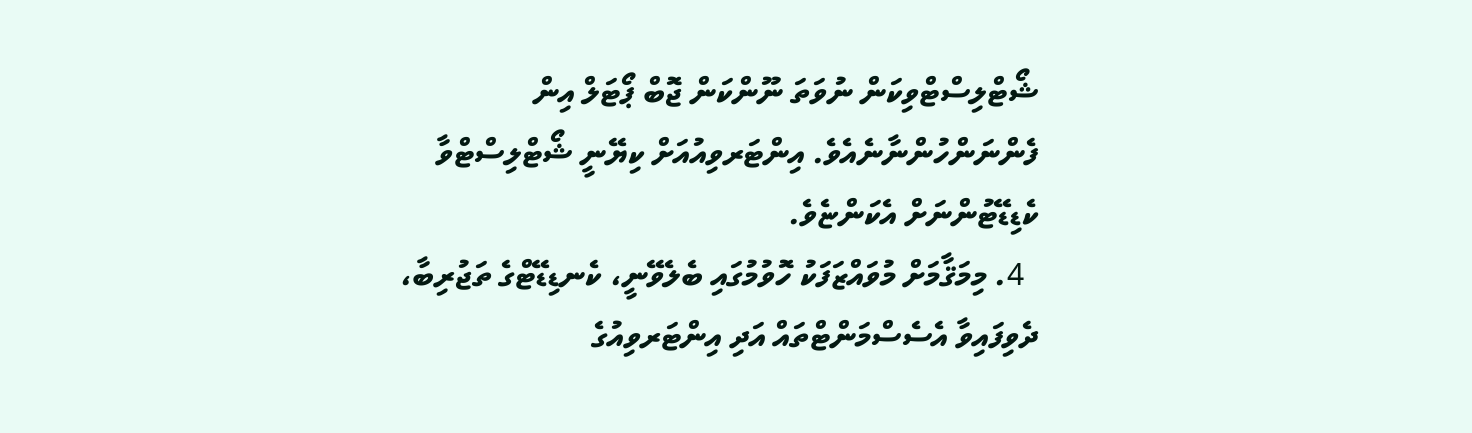ޝޯޓްލިސްޓްވިކަން ނުވަތަ ނޫންކަން ޖޮބް ޕޯޓަލް އިން ފެންނަންހުންނާނެއެވެ. އިންޓަރވިއުއަށް ކިޔޭނީ ޝޯޓްލިސްޓްވާ ކެޑިޑޭޓުންނަށް އެކަންޏެވެ.
  4. މިމަޤާމަށް މުވައްޒަފަކު ހޮވުމުގައި ބެލެވޭނީ، ކެނޑިޑޭޓްގެ ތަޖުރިބާ، ދެވިފައިވާ އެސެސްމަންޓްތައް އަދި އިންޓަރވިއުގެ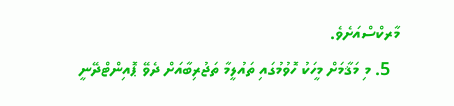މާރކްސްއަށެވެ.
  5. މި މަޤާމަށް މީހަކު ހޮވުމުގައި ތައުލީމާ ތަޖުރިބާއަށް ދެވޭ ޕޮއިންޓްދޭނީ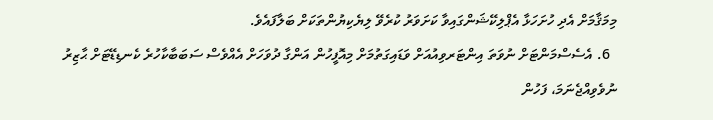މިމަޤާމަށް އެދި ހުށަހަޅާ އެޕްލިކޭޝަންގައިވާ ކަށަވަރު ކުރެވޭ ލިޔެކިޔުންތަކަށް ބަލާފައެވެ.
  6. އެސެސްމަންޓަށް ނުވަތަ އިންޓަރވިއުއަށް ވަޑައިގަތުމަށް މިއޮފީހުން އަންގާ ދުވަހަށް އެއްވެސް ސަބަބާކާހުރެ ކެނޑިޑޭޓަށް ޙާޒިރު ނުވެވިއްޖެނަމަ، ފަހުން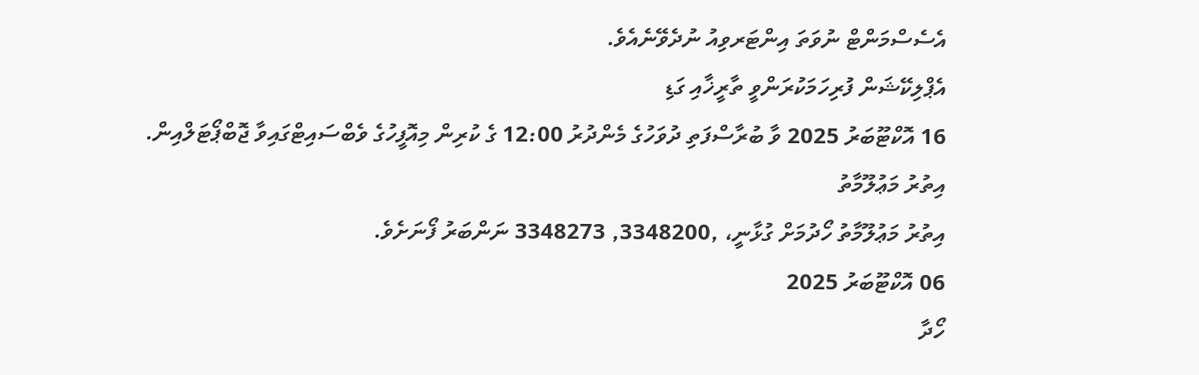އެސެސްމަންޓް ނުވަތަ އިންޓަރވިއު ނުދެވޭނެއެވެ.
އެޕްލިކޭޝަން ފުރިހަމަކުރަންވީ ތާރީޚާއި ގަޑި
16 އޮކްޓޫބަރު 2025 ވާ ބުރާސްފަތި ދުވަހުގެ މެންދުރު 12:00 ގެ ކުރިން މިއޮފީހުގެ ވެބްސައިޓްގައިވާ ޖޮބްޕޯޓަލްއިން.
އިތުރު މަޢުލޫމާތު
އިތުރު މަޢުލޫމާތު ހޯދުމަށް ގުޅާނީ، ,3348200, 3348273 ނަންބަރު ފޯނަށެވެ.
06 އޮކްޓޫބަރު 2025
ހޯދާ